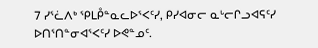7 ᓯᕐᓛᐱᒃ ᕿᒪᑬᓐᓇᓚᐅᕐᐸᑦᓯ, ᑭᓯᐊᓂᓕ ᓇᒡᓕᒋᓗᐊᕋᑦᓯ ᐅᑎᕐᑎᓐᓂᐊᕐᐸᑦᓯ ᐅᕙᓐᓄᑦ.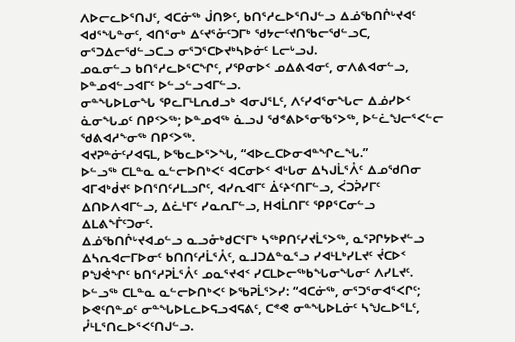ᐱᐅᓕᓚᐅᕐᑎᒍᑦ, ᐊᑕᓃᖅ ᒎᑎᕗᑦ, ᑲᑎᕐᓱᓚᐅᕐᑎᒍᓪᓗ ᐃᓅᖃᑎᒌᒡᔪᐊᑦ ᐊᑯᕐᖓᓐᓂᑦ, ᐊᑎᕐᓂᒃ ᐃᑦᔪᕐᓁᑦᑐᒥᒃ ᖁᔭᓕᑦᔪᑎᖃᓕᖁᓪᓗᑕ, ᓂᕐᑐᐃᓕᖁᓪᓗᑕᓗ ᓂᕐᑐᕐᑕᐅᔪᒃᓴᐅᓃᑦ ᒪᓕᒡᓗᒍ.
ᓄᓇᓂᓪᓗ ᑲᑎᕐᓱᓚᐅᕐᑕᖏᑦ, ᓯᕿᓂᐅᑉ ᓄᐃᕕᐊᓂᑦ, ᓂᐱᕕᐊᓂᓪᓗ, ᐅᓐᓄᐊᓪᓗᐊᒥᑦ ᐅᓪᓗᓪᓗᐊᒥᓪᓗ.
ᓂᓐᖓᐅᒪᓂᖓ ᕿᓚᒥᒻᒪᕆᑯᓗᒃ ᐊᓂᒍᕐᒪᑦ, ᐱᑦᓯᐊᕐᓂᖓᓕ ᐃᓅᓯᐅᑉ ᓈᓂᖓᓄᑦ ᑎᑭᑉᐳᖅ; ᐅᓐᓄᐊᖅ ᓈᓗᒍ ᖁᕝᕕᐅᕐᓂᖃᕐᐳᖅ, ᐅᓪᓛᖑᓕᕐᐸᓪᓕ ᖁᕕᐊᓱᖕᓂᖅ ᑎᑭᑉᐳᖅ.
ᐊᔪᕈᓐᓃᑦᓯᐊᕋᒪ, ᐅᖃᓚᐅᕐᐳᖓ, “ᐊᐅᓚᑕᐅᓂᐊᓐᖏᓚᖓ.”
ᐅᓪᓗᖅ ᑕᒪᓐᓇ ᓇᓪᓕᐅᑎᒃᐸᑦ ᐊᑕᓂᐅᑉ ᐊᒡᒐᓂ ᐃᓴᒍᒫᕐᐰᑦ ᐃᓄᖁᑎᓂ ᐊᒥᐊᒃᑰᔪᑦ ᐅᑎᕐᑎᑦᓱᒪᓗᒋᑦ, ᐊᓯᕆᐊᒥᑦ ᐄᑦᔨᑉᑎᒥᓪᓗ, ᐹᑐᕉᓯᒥᑦ ᐃᑎᐅᐱᐊᒥᓪᓗ, ᐃᓛᒻᒥᑦ ᓯᓇᕆᒥᓪᓗ, ᕼᐊᒫᑎᒥᑦ ᕿᑭᕐᑕᓂᓪᓗ ᐃᒪᕕᖕᒦᑦᑐᓂᑦ.
ᐃᓅᖃᑎᒌᒡᔪᐊᓄᓪᓗ ᓇᓗᓁᒃᑯᑕᕐᒥᒃ ᓴᖅᑭᑎᑦᓯᔪᒫᕐᐳᖅ, ᓇᕐᕈᒋᔭᐅᔪᓪᓗ ᐃᓴᕆᐊᓕᒥᐅᓂᑦ ᑲᑎᑎᑦᓱᒫᕐᐰᑦ, ᓇᒧᑐᐃᓐᓇᕐᓗ ᓯᐊᒻᒪᒃᓯᒪᔪᑦ ᔫᑕᐅᑉ ᑭᖑᕚᖏᑦ ᑲᑎᕐᓱᕈᒫᕐᐰᑦ ᓄᓇᕐᔪᐊᑉ ᓯᑕᒪᐅᓕᖅᑲᖓᓂᖓᓂᑦ ᐱᓯᒪᔪᑦ.
ᐅᓪᓗᖅ ᑕᒪᓐᓇ ᓇᓪᓕᐅᑎᒃᐸᑦ ᐅᖃᕈᒫᕐᐳᓯ: “ᐊᑕᓃᖅ, ᓂᕐᑐᕐᓂᐊᕐᐸᒋᑦ; ᐅᕙᑦᑎᓐᓄᑦ ᓂᓐᖓᐅᒪᓚᐅᕋᓗᐊᕋᕕᑦ, ᑕᕝᕙ ᓂᓐᖓᐅᒪᓃᑦ ᓴᖑᓚᐅᕐᒪᑦ, ᓮᒻᒪᕐᑎᓚᐅᕐᐸᑦᑎᒍᓪᓗ.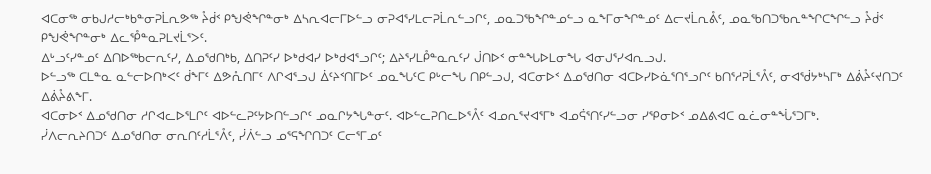ᐊᑕᓂᖅ ᓂᑲᒍᓱᓕᒃᑲᓐᓂᕈᒫᕆᕗᖅ ᔧᑰᑉ ᑭᖑᕚᖏᓐᓂᒃ ᐃᓴᕆᐊᓕᒥᐅᓪᓗ ᓂᕈᐊᕐᓯᒪᓕᕈᒫᕆᓪᓗᒋᑦ, ᓄᓇᑐᖃᖏᓐᓄᓪᓗ ᓇᖕᒥᓂᖏᓐᓄᑦ ᐃᓕᔪᒫᕆᕔᑦ, ᓄᓇᖃᑎᑐᖃᕆᓐᖏᑕᖏᓪᓗ ᔧᑰᑉ ᑭᖑᕚᖏᓐᓂᒃ ᐃᓚᕾᓐᓇᕈᒪᔪᒫᕐᐳᑦ.
ᐃᒡᓗᑦᓯᓐᓄᑦ ᐃᑎᐅᖅᑲᓕᕆᑦᓯ, ᐃᓄᖁᑎᒃᑲ, ᐃᑎᕈᑦᓯ ᐅᒃᑯᐊᓯ ᐅᒃᑯᐊᕐᓗᒋᑦ; ᐃᔨᕐᓯᒪᑬᓐᓇᕆᑦᓯ ᒎᑎᐅᑉ ᓂᓐᖓᐅᒪᓂᖓ ᐊᓂᒍᕐᓯᐊᕆᓗᒍ.
ᐅᓪᓗᖅ ᑕᒪᓐᓇ ᓇᓪᓕᐅᑎᒃᐸᑦ ᑰᖕᒥᑦ ᐃᕗᕅᑎᒥᑦ ᐱᒋᐊᕐᓗᒍ ᐄᑦᔨᑉᑎᒥᐅᑦ ᓄᓇᖓᑦᑕ ᑭᒡᓕᖓ ᑎᑭᓪᓗᒍ, ᐊᑕᓂᐅᑉ ᐃᓄᖁᑎᓂ ᐊᑕᐅᓯᐅᓈᕐᑎᕐᓗᒋᑦ ᑲᑎᕐᓱᕈᒫᕐᐰᑦ, ᓂᐊᖂᔭᒃᓴᒥᒃ ᐃᕖᔧᑦᔪᑎᑐᑦ ᐃᕖᔧᕕᖕᒥ.
ᐊᑕᓂᐅᑉ ᐃᓄᖁᑎᓂ ᓱᒋᐊᓚᐅᕐᒪᒋᑦ ᐊᐅᓪᓚᕈᑦᔭᐅᑎᓪᓗᒋᑦ ᓄᓇᒋᔭᖓᓐᓂᑦ. ᐊᐅᓪᓚᕈᑎᓚᐅᕐᐰᑦ ᐊᓄᕆᕐᔪᐊᕐᒥᒃ ᐊᓄᕌᕐᑎᑦᓯᓪᓗᓂ ᓯᕿᓂᐅᑉ ᓄᐃᕕᐊᑕ ᓇᓛᓂᓐᖔᕐᑐᒥᒃ.
ᓰᐱᓕᕆᔨᑎᑐᑦ ᐃᓄᖁᑎᓂ ᓂᕆᑎᑦᓱᒫᕐᐰᑦ, ᓰᐲᓪᓗ ᓄᕐᕋᖏᑎᑐᑦ ᑕᓕᕐᒥᓄᑦ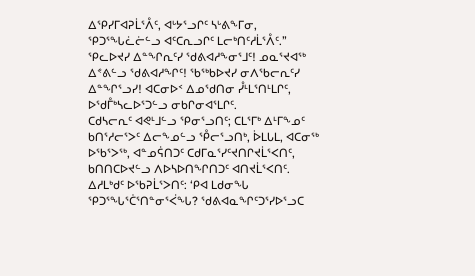ᐃᕿᓯᒥᐊᕈᒫᕐᐰᑦ, ᐊᒡᔭᕐᓗᒋᑦ ᓴᒡᕕᖕᒥᓂ, ᕿᑐᕐᖓᓛᓖᓪᓗ ᐊᑦᑕᕆᓗᒋᑦ ᒪᓕᒃᑎᑦᓱᒫᕐᐰᑦ.”
ᕿᓚᐅᔪᓯ ᐃᓐᖏᕆᑦᓯ ᖁᕕᐊᓱᖕᓂᕐᒧᑦ! ᓄᓇᕐᔪᐊᖅ ᐃᕝᕕᓪᓗ ᖁᕕᐊᓱᖏᑦ! ᖃᖅᑲᐅᔪᓯ ᓂᐱᖃᓕᕆᑦᓯ ᐃᓐᖏᕐᓗᓯ! ᐊᑕᓂᐅᑉ ᐃᓄᖁᑎᓂ ᓮᒻᒪᕐᑎᒻᒪᒋᑦ, ᐅᖁᒤᒃᓴᓚᐅᕐᑐᓪᓗ ᓂᑲᒋᓂᐊᕐᒪᒋᑦ.
ᑕᑯᓴᓕᕆᑦ ᐊᕙᒻᒧᓪᓗ ᕿᓂᕐᓗᑎᑦ; ᑕᒪᕐᒥᒃ ᐃᒻᒥᖕᓄᑦ ᑲᑎᕐᓱᓕᕐᐳᑦ ᐃᓕᖕᓄᓪᓗ ᕾᓕᕐᓗᑎᒃ, ᐆᒪᒐᒪ, ᐊᑕᓂᖅ ᐅᖃᕐᐳᖅ, ᐊᓐᓄᕌᑎᑐᑦ ᑕᑯᒥᓇᕐᓯᑦᔪᑎᒋᔪᒫᕐᐸᑎᑦ, ᑲᑎᑎᑕᐅᔪᓪᓗ ᐱᐅᓴᐅᑎᖏᑎᑐᑦ ᐊᑎᔪᒫᕐᐸᑎᑦ.
ᐃᓱᒪᒃᑯᑦ ᐅᖃᕈᒫᕐᐳᑎᑦ: ‘ᑭᐊ ᒪᑯᓂᖓ ᕿᑐᕐᖓᕐᑖᕐᑎᓐᓂᕐᐹᖓ? ᖁᕕᐊᓇᖏᑦᑐᕐᓯᐅᕐᓗᑕ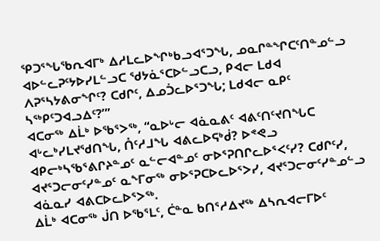ᕿᑐᕐᖓᖃᕆᐊᒥᒃ ᐃᓱᒪᓚᐅᖏᒃᑲᓗᐊᕐᑐᖓ, ᓄᓇᒋᓐᖏᑕᑦᑎᓐᓄᓪᓗ ᐊᐅᓪᓚᕈᑦᔭᐅᓯᒪᓪᓗᑕ ᖁᔭᓈᕐᑕᐅᓪᓗᑕᓗ, ᑭᐊᓕ ᒪᑯᐊ ᐱᕈᕐᓴᔭᕕᓂᖏᑦ? ᑕᑯᒋᑦ, ᐃᓄᑑᓚᐅᕐᑐᖓ; ᒪᑯᐊᓕ ᓇᑭᑦ ᓴᖅᑭᑦᑐᐊᓗᐃᑦ?’”
ᐊᑕᓂᖅ ᐃᒫᒃ ᐅᖃᕐᐳᖅ, “ᓇᐅᒡᓕ ᐊᓈᓇᕕᑦ ᐊᕕᑦᑎᑦᔪᑎᖓᑕ ᐊᒡᓚᒃᓯᒪᔪᖁᑎᖓ, ᑍᑦᓱᒧᖓ ᐊᕕᓚᐅᕋᒃᑰ? ᐅᕝᕙᓗ ᐊᑭᓕᒃᓴᖃᕐᕕᒋᔨᓐᓄᑦ ᓇᓪᓕᐊᓐᓄᑦ ᓂᐅᕐᕈᑎᒋᓚᐅᕐᐸᑦᓯ? ᑕᑯᒋᑦᓯ, ᐊᔪᕐᑐᓕᓂᑦᓯᓐᓄᑦ ᓇᖕᒥᓂᖅ ᓂᐅᕐᕈᑕᐅᓚᐅᕐᐳᓯ, ᐊᔪᕐᑐᓕᓂᑦᓯᓐᓄᓪᓗ ᐊᓈᓇᓯ ᐊᕕᑕᐅᓚᐅᕐᐳᖅ.
ᐃᒫᒃ ᐊᑕᓂᖅ ᒎᑎ ᐅᖃᕐᒪᑦ, ᑖᓐᓇ ᑲᑎᕐᓱᐃᔪᖅ ᐃᓴᕆᐊᓕᒥᐅᑦ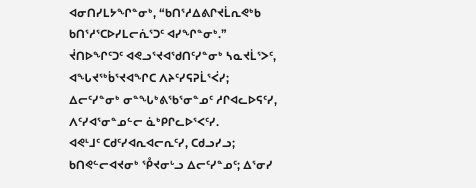ᐊᓂᑎᓯᒪᔭᖏᓐᓂᒃ, “ᑲᑎᕐᓱᐃᕕᒋᔪᒫᕆᕙᒃᑲ ᑲᑎᕐᓱᕐᑕᐅᓯᒪᓕᕇᕐᑐᑦ ᐊᓯᖏᓐᓂᒃ.”
ᔫᑎᐅᖏᑦᑐᑦ ᐊᕙᓗᕐᔪᐊᖁᑎᑦᓯᓐᓂᒃ ᓴᓇᔪᒫᕐᐳᑦ, ᐊᖓᔪᖅᑳᕐᔪᐊᖏᑕ ᐱᔨᑦᓯᕋᕈᒫᕐᐹᓯ; ᐃᓕᑦᓯᓐᓂᒃ ᓂᓐᖓᒃᕕᖃᕐᓂᓐᓄᑦ ᓱᒋᐊᓚᐅᕋᑦᓯ, ᐱᑦᓯᐊᕐᓂᓐᓄᓪᓕ ᓈᒃᑭᒋᓚᐅᕐᐸᑦᓯ.
ᐊᕙᒻᒧᑦ ᑕᑯᑦᓯᐊᕆᐊᓕᕆᑦᓯ, ᑕᑯᓗᓯᓗ; ᑲᑎᕙᓪᓕᐊᔪᓂᒃ ᕾᔪᓂᒡᓗ ᐃᓕᑦᓯᓐᓄᑦ; ᐃᕐᓂᓯ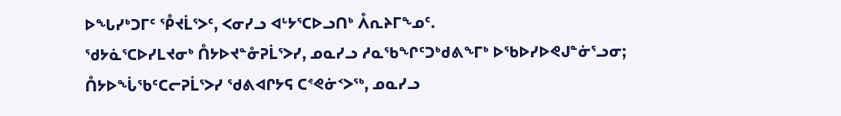ᐅᖓᓯᒃᑐᒥᑦ ᕾᔪᒫᕐᐳᑦ, ᐸᓂᓯᓗ ᐊᒡᔭᕐᑕᐅᓗᑎᒃ ᐰᕆᔨᒥᖕᓄᑦ.
ᖁᔭᓈᕐᑕᐅᓯᒪᔪᓂᒃ ᑍᔭᐅᔪᓐᓁᕈᒫᕐᐳᓯ, ᓄᓇᓯᓗ ᓱᓇᖃᖏᑦᑐᒃᑯᕕᖕᒥᒃ ᐅᖃᐅᓯᐅᕙᒍᓐᓃᕐᓗᓂ; ᑍᔭᐅᖔᖃᑦᑕᓕᕈᒫᕐᐳᓯ ᖁᕕᐊᒋᔭᕋ ᑕᕝᕙᓃᑉᐳᖅ, ᓄᓇᓯᓗ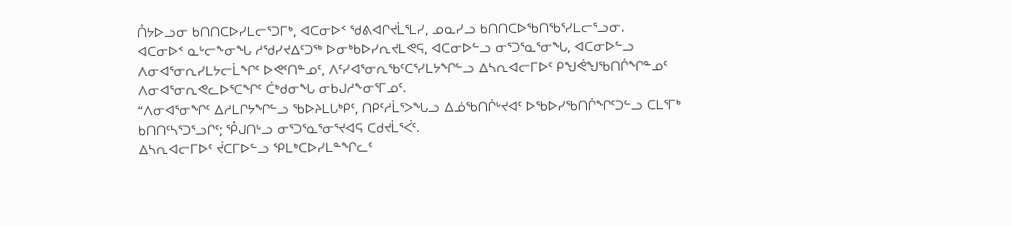ᑍᔭᐅᓗᓂ ᑲᑎᑎᑕᐅᓯᒪᓕᕐᑐᒥᒃ, ᐊᑕᓂᐅᑉ ᖁᕕᐊᒋᔪᒫᕐᒪᓯ, ᓄᓇᓯᓗ ᑲᑎᑎᑕᐅᖃᑎᖃᕐᓯᒪᓕᕐᓗᓂ.
ᐊᑕᓂᐅᑉ ᓇᒡᓕᖕᓂᖓ ᓱᖁᓯᔪᐃᑦᑐᖅ ᐅᓂᒃᑲᐅᓯᕆᔪᒪᕙᕋ, ᐊᑕᓂᐅᓪᓗ ᓂᕐᑐᕐᓇᕐᓂᖓ, ᐊᑕᓂᐅᓪᓗ ᐱᓂᐊᕐᓂᕆᓯᒪᔭᓕᒫᖏᑦ ᐅᕙᑦᑎᓐᓄᑦ, ᐱᑦᓯᐊᕐᓂᕆᖃᑦᑕᕐᓯᒪᔭᖏᓪᓗ ᐃᓴᕆᐊᓕᒥᐅᑦ ᑭᖑᕚᖑᖃᑎᒌᖏᓐᓄᑦ ᐱᓂᐊᕐᓂᕆᕙᓚᐅᕐᑕᖏᑦ ᑖᒃᑯᓂᖓ ᓂᑲᒍᓱᖕᓂᕐᒥᓄᑦ.
“ᐱᓂᐊᕐᓂᖏᑦ ᐃᓱᒪᒋᔭᖏᓪᓗ ᖃᐅᔨᒪᒐᒃᑭᑦ, ᑎᑭᑦᓱᒫᕐᐳᖓᓗ ᐃᓅᖃᑎᒌᒡᔪᐊᑦ ᐅᖃᐅᓯᖃᑎᒌᖏᑦᑐᓪᓗ ᑕᒪᕐᒥᒃ ᑲᑎᑎᑦᓴᕐᑐᕐᓗᒋᑦ; ᕾᒍᑎᒡᓗ ᓂᕐᑐᕐᓇᕐᓂᕐᔪᐊᕋ ᑕᑯᔪᒫᕐᐹᑦ.
ᐃᓴᕆᐊᓕᒥᐅᑦ ᔫᑕᒥᐅᓪᓗ ᕿᒪᒃᑕᐅᓯᒪᓐᖏᓚᑦ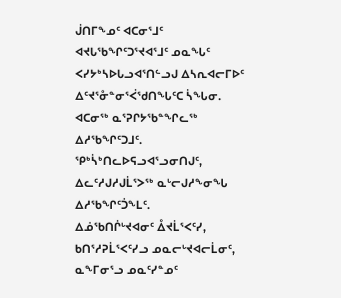ᒎᑎᒥᖕᓄᑦ ᐊᑕᓂᕐᒧᑦ ᐊᔪᒐᖃᖏᑦᑐᕐᔪᐊᕐᒧᑦ ᓄᓇᖓᑦ ᐸᓯᔭᒃᓴᐅᒐᓗᐊᕐᑎᓪᓗᒍ ᐃᓴᕆᐊᓕᒥᐅᑦ ᐃᑦᔪᕐᓁᓐᓂᕐᐹᖁᑎᖓᑦᑕ ᓵᖓᓂ.
ᐊᑕᓂᖅ ᓇᕐᕈᒋᔭᖃᓐᖏᓚᖅ ᐃᓱᖃᖏᑦᑐᒧᑦ.
ᕿᒃᓵᒃᑎᓚᐅᕋᓗᐊᕐᓗᓂᑎᒍᑦ, ᐃᓚᑦᓱᒍᓱᒍᒫᕐᐳᖅ ᓇᒡᓕᒍᓱᖕᓂᖓ ᐃᓱᖃᖏᑦᑑᖕᒪᑦ.
ᐃᓅᖃᑎᒌᒡᔪᐊᓂᑦ ᐂᔪᒫᕐᐸᑦᓯ, ᑲᑎᕐᓱᕈᒫᕐᐸᑦᓯᓗ ᓄᓇᓕᒡᔪᐊᓕᒫᓂᑦ, ᓇᖕᒥᓂᕐᓗ ᓄᓇᑦᓯᓐᓄᑦ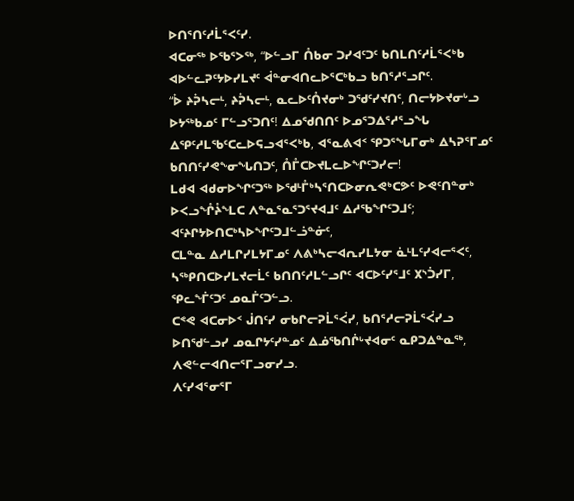ᐅᑎᕐᑎᑦᓱᒫᕐᐸᑦᓯ.
ᐊᑕᓂᖅ ᐅᖃᕐᐳᖅ, “ᐅᓪᓗᒥ ᑍᑲᓂ ᑐᓯᐊᑦᑐᑦ ᑲᑎᒪᑎᑦᓱᒫᕐᐸᒃᑲ ᐊᐅᓪᓚᕈᑦᔭᐅᓯᒪᔪᑦ ᐋᓐᓂᐊᑎᓚᐅᕐᑕᒃᑲᓗ ᑲᑎᕐᓱᕐᓗᒋᑦ.
“ᐆ ᔨᕉᓴᓕᒻ, ᔨᕉᓴᓕᒻ, ᓇᓚᐅᑦᑍᔪᓂᒃ ᑐᖁᑦᓯᔪᑎᑦ, ᑎᓕᔭᐅᔪᓂᒡᓗ ᐅᔭᖅᑲᓄᑦ ᒥᓪᓗᕐᑐᑎᑦ! ᐃᓄᖁᑎᑎᑦ ᐅᓄᕐᑐᐃᕐᓱᕐᓗᖓ ᐃᕿᑦᓱᒪᖃᑦᑕᓚᐅᕋᓗᐊᕐᐸᒃᑲ, ᐊᕐᓇᕕᐊᑉ ᕿᑐᕐᖓᒥᓂᒃ ᐃᓴᕈᕐᒥᓄᑦ ᑲᑎᑎᑦᓯᕙᖕᓂᖓᑎᑐᑦ, ᑍᒤᑕᐅᔪᒪᓚᐅᖏᑦᑐᓯᓕ!
ᒪᑯᐊ ᐊᑯᓂᐅᖏᑦᑐᖅ ᐅᖁᒻᒤᒃᓴᕐᑎᑕᐅᓂᕆᕙᒃᑕᕗᑦ ᐅᕙᑦᑎᓐᓂᒃ ᐅᐸᓗᖕᒊᔧᖕᒪᑕ ᐱᓐᓇᕐᓇᕐᑐᕐᔪᐊᒧᑦ ᐃᓱᖃᖏᑦᑐᒧᑦ; ᐊᑦᔨᒋᔭᐅᑎᑕᒃᓴᐅᖏᑦᑐᒧᓪᓘᓐᓃᑦ,
ᑕᒪᓐᓇ ᐃᓱᒪᒋᓯᒪᔭᒥᓄᑦ ᐱᕕᒃᓴᓕᐊᕆᓯᒪᔭᓂ ᓈᒻᒪᑦᓯᐊᓕᕐᐸᑦ, ᓴᖅᑭᑎᑕᐅᓯᒪᔪᓕᒫᑦ ᑲᑎᑎᑦᓱᒪᓪᓗᒋᑦ ᐊᑕᐅᑦᓯᕐᒧᑦ ᙭ᔅᑑᓯᒥ, ᕿᓚᖕᒦᑦᑐᑦ ᓄᓇᒦᑦᑐᓪᓗ.
ᑕᕝᕙ ᐊᑕᓂᐅᑉ ᒎᑎᑦᓯ ᓂᑲᒋᓕᕈᒫᕐᐹᓯ, ᑲᑎᕐᓱᓕᕈᒫᕐᐹᓯᓗ ᐅᑎᖁᓪᓗᓯ ᓄᓇᒋᔭᑦᓯᓐᓄᑦ ᐃᓅᖃᑎᒌᒡᔪᐊᓂᑦ ᓇᑭᑐᐃᓐᓇᖅ, ᐱᕙᓪᓕᐊᑎᓕᕐᒥᓗᓂᓯᓗ.
ᐱᑦᓯᐊᕐᓂᕐᒥ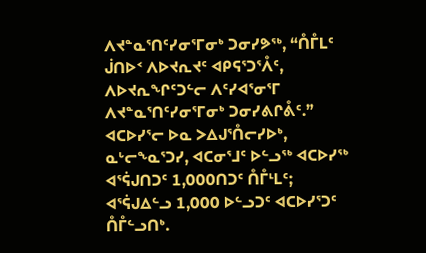ᐱᔪᓐᓇᕐᑎᑦᓯᓂᕐᒥᓂᒃ ᑐᓂᓯᕗᖅ, “ᑍᒤᒪᑦ ᒎᑎᐅᑉ ᐱᐅᔪᕆᔪᑦ ᐊᑭᕋᕐᑐᕐᐰᑦ, ᐱᐅᔪᕆᖏᑦᑐᓪᓕ ᐱᑦᓯᐊᕐᓂᕐᒥ ᐱᔪᓐᓇᕐᑎᑦᓯᓂᕐᒥᓂᒃ ᑐᓂᓯᕕᒋᕔᑦ.”
ᐊᑕᐅᓯᕐᓕ ᐅᓇ ᐳᐃᒍᕐᑍᓕᓯᐅᒃ, ᓇᒡᓕᖕᓇᕐᑐᓯ, ᐊᑕᓂᕐᒧᑦ ᐅᓪᓗᖅ ᐊᑕᐅᓯᖅ ᐊᕐᕌᒍᑎᑐᑦ 1,000ᑎᑐᑦ ᑍᒤᒻᒪᑦ; ᐊᕐᕌᒍᐃᓪᓗ 1,000 ᐅᓪᓗᑐᑦ ᐊᑕᐅᓯᕐᑐᑦ ᑍᒤᓪᓗᑎᒃ.